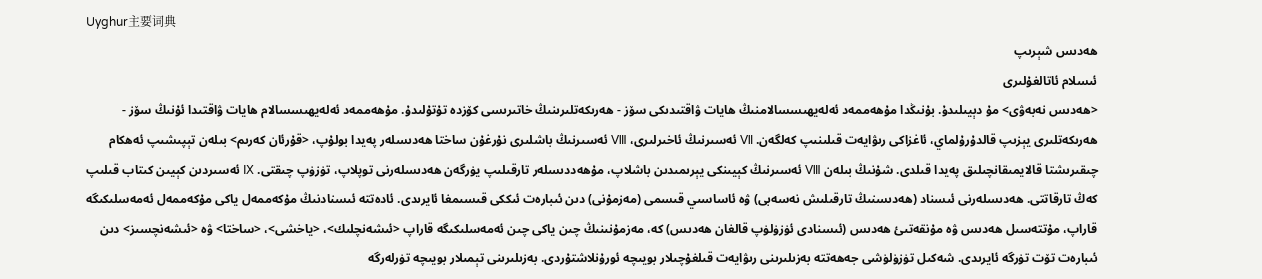Uyghur主要词典
ھەدىس شېرىپ
ئىسلام ئاتالغۇلىرى
<ھەدىس نەبەۋى> مۇ دېيىلىدۇ. بۇنىڭدا مۇھەممەد ئەلەيھىسسالامنىڭ ھايات ۋاقتىدىكى سۆز - ھەرىكەتلىرىنىڭ خاتىرىسى كۆزدە تۇتۇلىدۇ. مۇھەممەد ئەلەيھىسسالام ھايات ۋاقتىدا ئۇنىڭ سۆز - ھەرىكەتلىرى يېزىپ قالدۇرۇلماي، ئاغزاكى رىۋايەت قىلىنىپ كەلگەن. Ⅶ ئەسىرنىڭ ئاخىرلىرى، Ⅷ ئەسىرنىڭ باشلىرى نۇرغۇن ساختا ھەدىسلەر پەيدا بولۇپ، <قۇرئان كەرىم> بىلەن تېپىشىپ ئەھكام چىقىرىشتا قالايمىقانچىلىق پەيدا قىلدى. شۇنىڭ بىلەن Ⅷ ئەسىرنىڭ كېيىنكى يېرىمىدىن باشلاپ، مۇھەددىسلەر تارقىلىپ يۈرگەن ھەدىسلەرنى توپلاپ، تۈزۈپ چىقتى. Ⅸ ئەسىردىن كېيىن كىتاب قىلىپ كەڭ تارقاتتى. ھەدىسلەرنى ئىسناد (ھەدىسنىڭ تارقىلىش نەسەبى) ۋە ئاساسىي قىسمى (مەزمۇنى) دىن ئىبارەت ئىككى قىسىمغا ئايرىدى. ئادەتتە ئىسنادنىڭ مۇكەممەل ياكى مۇكەممەل ئەمەسلىكىگە قاراپ، مۇتتەسىل ھەدىس ۋە مۇنقەتىئ ھەدىس (ئىسنادى ئۈزۈلۈپ قالغان ھەدىس) كە، مەزمۇنىنىڭ چىن ياكى چىن ئەمەسلىكىگە قاراپ <ئىشەنچلىك>، <ياخشى>، <ساختا> ۋە <ئىشەنچسىز> دىن ئىبارەت تۆت تۈرگە ئايرىدى. شەكىل تۈزۈلۈشى جەھەتتە بەزىلىرىنى رىۋايەت قىلغۇچىلار بويىچە ئورۇنلاشتۇردى. بەزىلىرىنى تېمىلار بويىچە تۈرلەرگە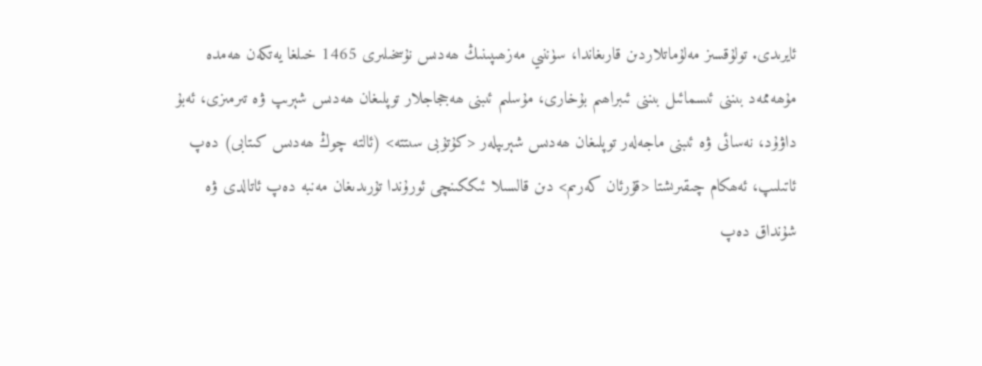ئايرىدى. تولۇقسىز مەلۇماتلاردىن قارىغاندا، سۈننىي مەزھىپىنىڭ ھەدىس نۇسخىلىرى 1465 خىلغا يەتكەن ھەمدە مۇھەممەد بىننى ئىسمائىل بىننى ئىبراھىم بۇخارى، مۇسلىم ئىبنى ھەججاجلار توپلىغان ھەدىس شېرىپ ۋە تىرمىزى، ئەبۇ داۋۇد، نەسائى ۋە ئىبنى ماجەلەر توپلىغان ھەدىس شېرىپلەر <كۇتۇبى سىتتە> (ئالتە چوڭ ھەدىس كىتابى) دەپ ئاتىلىپ، ئەھكام چىقىرىشتا <قۇرئان كەرىم> دىن قالسىلا ئىككىنچى ئورۇندا تۇرىدىغان مەنبە دەپ ئاتالدى ۋە شۇنداق دەپ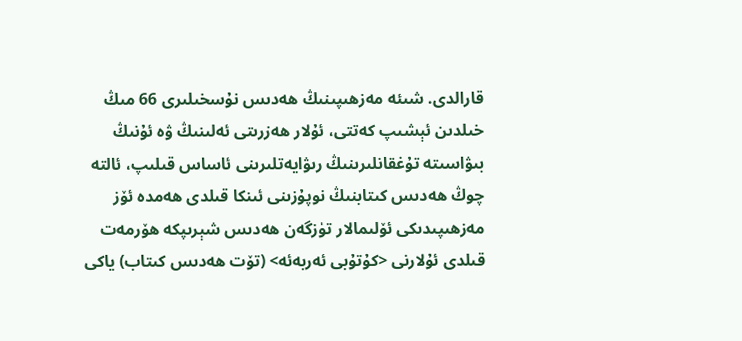قارالدى. شىئە مەزھىپىنىڭ ھەدىس نۇسخىلىرى 66 مىڭ خىلدىن ئېشىپ كەتتى، ئۇلار ھەزرىتى ئەلىنىڭ ۋە ئۇنىڭ بىۋاسىتە تۇغقانلىرىنىڭ رىۋايەتلىرىنى ئاساس قىلىپ، ئالتە چوڭ ھەدىس كىتابنىڭ نوپۇزىنى ئىنكا قىلدى ھەمدە ئۆز مەزھىپىدىكى ئۆلىمالار تۈزگەن ھەدىس شېرىپكە ھۆرمەت قىلدى ئۇلارنى <كۇتۇبى ئەربەئە> (تۆت ھەدىس كىتاب) ياكى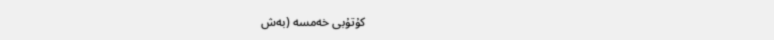كۇتۇبى خەمسە (بەش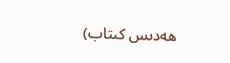ھەدىس كىتاب)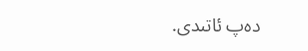دەپ ئاتىدى.